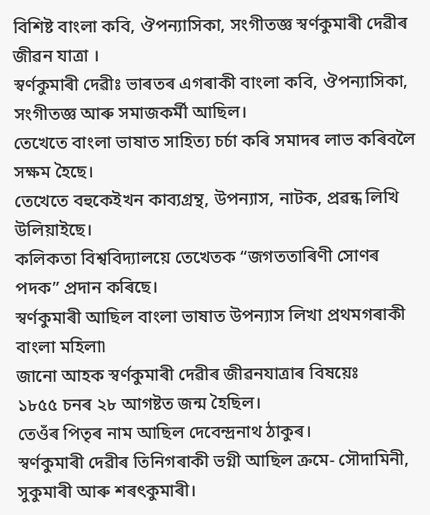বিশিষ্ট বাংলা কবি, ঔপন্যাসিকা, সংগীতজ্ঞ স্বৰ্ণকুমাৰী দেৱীৰ জীৱন যাত্ৰা ।
স্বৰ্ণকুমাৰী দেৱীঃ ভাৰতৰ এগৰাকী বাংলা কবি, ঔপন্যাসিকা, সংগীতজ্ঞ আৰু সমাজকৰ্মী আছিল।
তেখেতে বাংলা ভাষাত সাহিত্য চৰ্চা কৰি সমাদৰ লাভ কৰিবলৈ সক্ষম হৈছে।
তেখেতে বহুকেইখন কাব্যগ্ৰন্থ, উপন্যাস, নাটক, প্ৰৱন্ধ লিখি উলিয়াইছে।
কলিকতা বিশ্ববিদ্যালয়ে তেখেতক “জগততাৰিণী সোণৰ পদক” প্ৰদান কৰিছে।
স্বৰ্ণকুমাৰী আছিল বাংলা ভাষাত উপন্যাস লিখা প্ৰথমগৰাকী বাংলা মহিলা৷
জানো আহক স্বৰ্ণকুমাৰী দেৱীৰ জীৱনযাত্ৰাৰ বিষয়েঃ
১৮৫৫ চনৰ ২৮ আগষ্টত জন্ম হৈছিল।
তেওঁৰ পিতৃৰ নাম আছিল দেবেন্দ্ৰনাথ ঠাকুৰ।
স্বৰ্ণকুমাৰী দেৱীৰ তিনিগৰাকী ভগ্নী আছিল ক্ৰমে- সৌদামিনী, সুকুমাৰী আৰু শৰৎকুমাৰী।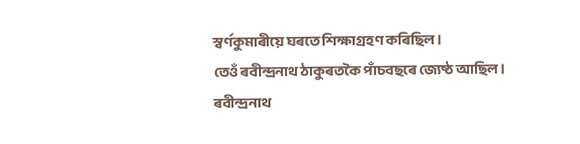স্বৰ্ণকুমাৰীয়ে ঘৰতে শিক্ষাগ্ৰহণ কৰিছিল।
তেওঁ ৰবীন্দ্ৰনাথ ঠাকুৰতকৈ পাঁচবছৰে জ্যেষ্ঠ আছিল।
ৰবীন্দ্ৰনাথ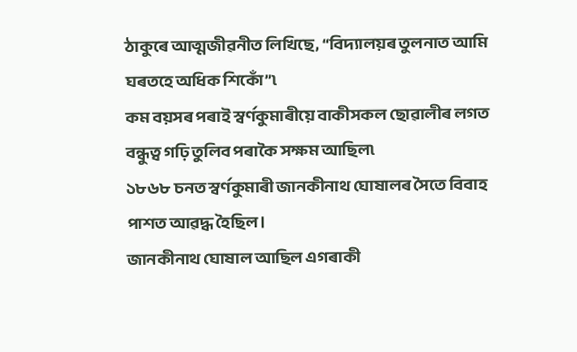ঠাকুৰে আত্মজীৱনীত লিখিছে, “বিদ্যালয়ৰ তুলনাত আমি ঘৰতহে অধিক শিকোঁ”৷
কম বয়সৰ পৰাই স্বৰ্ণকুমাৰীয়ে বাকীসকল ছোৱালীৰ লগত বন্ধুত্ব গঢ়ি তুলিব পৰাকৈ সক্ষম আছিল৷
১৮৬৮ চনত স্বৰ্ণকুমাৰী জানকীনাথ ঘোষালৰ সৈতে বিবাহ পাশত আৱদ্ধ হৈছিল।
জানকীনাথ ঘোষাল আছিল এগৰাকী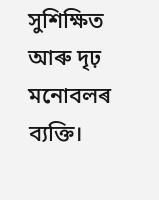সুশিক্ষিত আৰু দৃঢ় মনোবলৰ ব্যক্তি।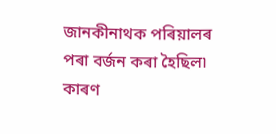জানকীনাথক পৰিয়ালৰ পৰা বৰ্জন কৰা হৈছিল৷
কাৰণ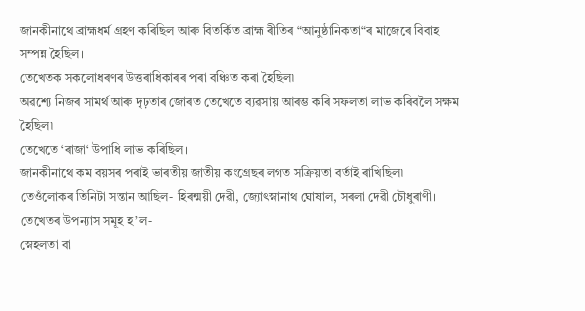জানকীনাথে ব্ৰাহ্মধৰ্ম গ্ৰহণ কৰিছিল আৰু বিতৰ্কিত ব্ৰাহ্ম ৰীতিৰ “আনুষ্ঠানিকতা“ৰ মাজেৰে বিবাহ সম্পন্ন হৈছিল।
তেখেতক সকলোধৰণৰ উত্তৰাধিকাৰৰ পৰা বঞ্চিত কৰা হৈছিল৷
অৱশ্যে নিজৰ সামৰ্থ আৰু দৃঢ়তাৰ জোৰত তেখেতে ব্যৱসায় আৰম্ভ কৰি সফলতা লাভ কৰিবলৈ সক্ষম হৈছিল৷
তেখেতে ‘ৰাজা‘ উপাধি লাভ কৰিছিল।
জানকীনাথে কম বয়সৰ পৰাই ভাৰতীয় জাতীয় কংগ্ৰেছৰ লগত সক্ৰিয়তা বৰ্তাই ৰাখিছিল৷
তেওঁলোকৰ তিনিটা সন্তান আছিল- হিৰন্ময়ী দেৱী, জ্যোৎস্নানাথ ঘোষাল, সৰলা দেৱী চৌধুৰাণী।
তেখেতৰ উপন্যাস সমূহ হ’ল-
স্নেহলতা বা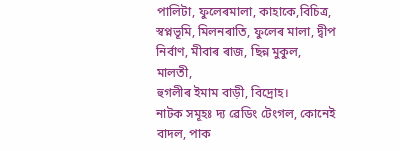পালিটা, ফুলেৰমালা, কাহাকে,বিচিত্ৰ,
স্বপ্নভূমি, মিলনৰাতি, ফুলেৰ মালা, দ্বীপ নিৰ্বাণ, মীবাৰ ৰাজ, ছিন্ন মুকুল, মালতী,
হুগলীৰ ইমাম বাড়ী, বিদ্ৰোহ।
নাটক সমূহঃ দ্য ৱেডিং টেংগল, কোনেই বাদল, পাক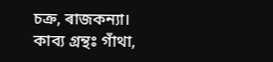চক্ৰ, ৰাজকন্যা।
কাব্য গ্ৰন্থঃ গাঁথা,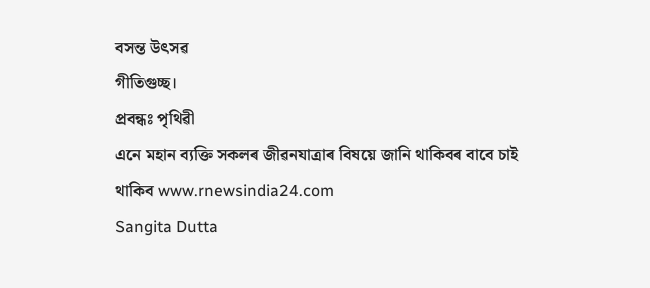বসন্ত উৎসৱ
গীতিগুচ্ছ।
প্ৰবন্ধঃ পৃথিৱী
এনে মহান ব্যক্তি সকলৰ জীৱনযাত্ৰাৰ বিষয়ে জানি থাকিবৰ বাবে চাই থাকিব www.rnewsindia24.com
Sangita Dutta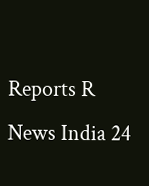Reports R News India 24